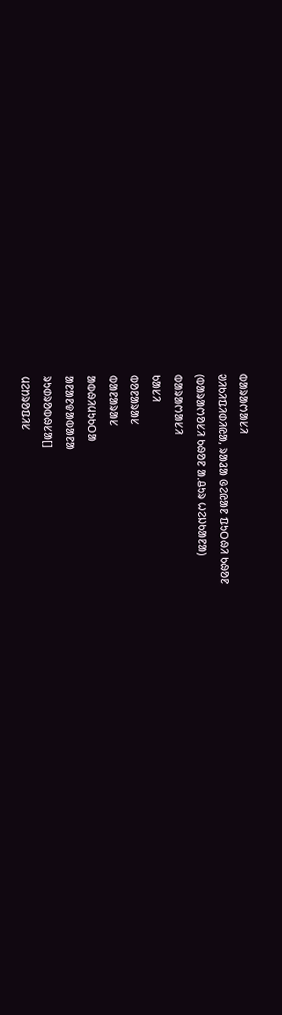ᱵᱟᱨᱟᱬᱟᱥᱤ
ᱣᱤᱠᱤᱯᱤᱰᱤᱭᱟ, ᱨᱟᱲᱟ ᱜᱮᱭᱟᱱ ᱯᱩᱛᱷᱤ ᱠᱷᱚᱱ
(ᱵᱟᱨᱟᱬᱚᱥᱤ ᱠᱷᱚᱱ ᱟᱹᱪᱩᱨ ᱦᱮᱡᱠᱟᱱᱟ)
ᱵᱟᱨᱟᱬᱟᱥᱤ
ᱠᱟᱥᱤ
ᱵᱚᱱᱟᱨᱟᱥ
ᱵᱟᱱᱟᱨᱟᱥ
ᱟᱵᱷᱤᱢᱩᱠᱛᱟ
ᱟᱱᱟᱱᱫᱟᱵᱟᱱᱟ
ᱨᱩᱰᱨᱚᱵᱷᱥᱟ[]
ᱢᱮᱴᱨᱚᱯᱤᱥ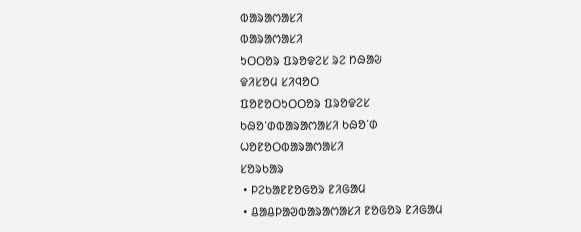ᱵᱟᱨᱟᱬᱟᱥᱤ
ᱵᱟᱨᱟᱬᱟᱥᱤ
ᱩᱛᱛᱚᱨ ᱯᱨᱚᱫᱮᱥ ᱨᱮ ᱴᱷᱟᱶ
ᱫᱤᱥᱚᱢ ᱥᱤᱧᱚᱛ
ᱯᱚᱱᱚᱛᱩᱛᱛᱚᱨ ᱯᱨᱚᱫᱮᱥ
ᱠᱷᱚᱸᱰᱵᱟᱨᱟᱬᱟᱥᱤ ᱠᱷᱚᱸᱰ
ᱦᱚᱱᱚᱛᱵᱟᱨᱟᱬᱟᱥᱤ
ᱥᱚᱨᱠᱟᱨ
 • ᱞᱮᱠᱟᱱᱱᱚᱜᱚᱨ ᱱᱤᱜᱟᱢ
 • ᱪᱟᱪᱞᱟᱣᱵᱟᱨᱟᱬᱟᱥᱤ ᱱᱚᱜᱚᱨ ᱱᱤᱜᱟᱢ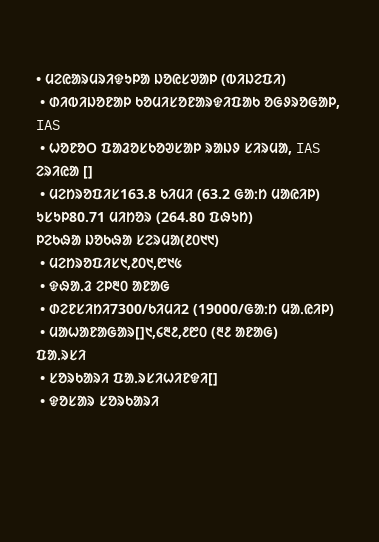• ᱢᱮᱭᱟᱨᱢᱨᱤᱫᱩᱞᱟ ᱡᱚᱭᱥᱣᱟᱞ (ᱵᱤᱡᱮᱯᱤ)
 • ᱰᱤᱵᱤᱡᱚᱱᱟᱞ ᱠᱚᱢᱤᱥᱚᱱᱟᱨᱫᱤᱯᱟᱠ ᱚᱜᱽᱨᱚᱜᱟᱞ, IAS
 • ᱦᱚᱱᱚᱛ ᱯᱟᱲᱚᱥᱠᱚᱣᱥᱟᱞ ᱨᱟᱡᱽ ᱥᱤᱨᱢᱟ, IAS
ᱮᱨᱤᱭᱟ []
 • ᱢᱮᱴᱨᱚᱯᱤᱥ163.8 ᱠᱤᱢᱤ (63.2 ᱜᱟᱺᱴ ᱢᱟᱭᱤᱞ)
ᱩᱥᱩᱞ80.71 ᱢᱤᱴᱚᱨ (264.80 ᱯᱷᱩᱴ)
ᱞᱮᱠᱷᱟ ᱡᱚᱠᱷᱟ ᱥᱮᱨᱢᱟ(᱒᱐᱑᱑)
 • ᱢᱮᱴᱨᱚᱯᱤᱥ᱑,᱒᱐᱑,᱘᱑᱕
 • ᱫᱷᱟᱹᱲ ᱮᱞ᱓᱐ ᱟᱱᱟᱜ
 • ᱰᱮᱱᱥᱤᱴᱤ7300/ᱠᱤᱢᱤ2 (19000/ᱜᱟᱺᱴ ᱢᱟᱹᱭᱤᱞ)
 • ᱢᱟᱦᱟᱱᱟᱜᱟᱨ[]᱑,᱔᱓᱒,᱒᱘᱐ (᱓᱒ ᱟᱱᱟᱜ)
ᱯᱟᱹᱨᱥᱤ
 • ᱥᱚᱨᱠᱟᱨᱤ ᱯᱟᱹᱨᱥᱤᱦᱤᱱᱫᱤ[]
 • ᱫᱚᱥᱟᱨ ᱥᱚᱨᱠᱟᱨᱤ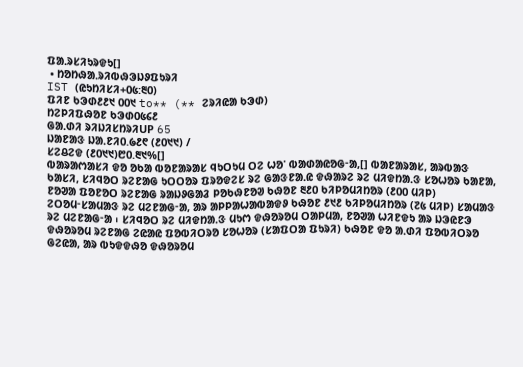ᱯᱟᱹᱨᱥᱤᱩᱨᱫᱩ[]
 • ᱴᱚᱴᱷᱟᱹᱨᱤᱵᱷᱳᱡᱽᱯᱩᱨᱤ
IST (ᱭᱩᱴᱤᱥᱤ+᱐᱕:᱓᱐)
ᱯᱤᱱ ᱠᱳᱰ᱒᱒᱑ ᱐᱐᱑ to** (** ᱮᱨᱤᱭᱟ ᱠᱳᱰ)
ᱴᱮᱞᱤᱯᱷᱚᱱ ᱠᱳᱰ᱐᱕᱔᱒
ᱜᱟᱹᱰᱤ ᱨᱤᱡᱤᱥᱴᱨᱤUP 65
ᱡᱟᱱᱟᱝ ᱡᱟᱹᱱᱤ᱐.᱙᱒᱖ (᱒᱐᱑᱑) /
ᱥᱮᱪᱮᱫ (᱒᱐᱑᱑)᱘᱐.᱓᱑%[]
ᱵᱟᱨᱟᱬᱟᱥᱤ ᱫᱚ ᱚᱠᱟ ᱵᱚᱱᱟᱨᱟᱥ ᱧᱩᱛᱩᱢ ᱛᱮ ᱦᱚᱸ ᱵᱟᱰᱟᱭᱚᱜᱼᱟ,[] ᱵᱟᱱᱟᱨᱟᱥ, ᱟᱨᱵᱟᱝ ᱠᱟᱥᱤ, ᱥᱤᱧᱚᱛ ᱨᱮᱱᱟᱜ ᱩᱛᱛᱚᱨ ᱯᱨᱚᱫᱮᱥ ᱨᱮ ᱜᱟᱝᱱᱟᱹᱭ ᱫᱷᱟᱨᱮ ᱨᱮ ᱢᱤᱫᱴᱟᱹᱝ ᱥᱚᱦᱚᱨ ᱠᱟᱱᱟ, ᱱᱚᱣᱟ ᱯᱚᱱᱚᱛ ᱨᱮᱱᱟᱜ ᱨᱟᱡᱽᱜᱟᱲ ᱞᱚᱠᱷᱱᱚᱣ ᱠᱷᱚᱱ ᱓᱒᱐ ᱠᱤᱞᱚᱢᱤᱴᱚᱨ (᱒᱐᱐ ᱢᱤᱞ) ᱮᱛᱚᱢᱼᱥᱟᱢᱟᱝ ᱨᱮ ᱢᱮᱱᱟᱜᱼᱟ, ᱟᱨ ᱟᱞᱞᱟᱦᱟᱵᱟᱫᱽ ᱠᱷᱚᱱ ᱒᱑᱒ ᱠᱤᱞᱚᱢᱤᱴᱚᱨ (᱗᱕ ᱢᱤᱞ) ᱥᱟᱢᱟᱝ ᱨᱮ ᱢᱮᱱᱟᱜᱼᱟ ᱾ ᱥᱤᱧᱚᱛ ᱨᱮ ᱢᱤᱫᱴᱟᱹᱝ ᱢᱩᱬ ᱫᱷᱚᱨᱚᱢ ᱛᱟᱞᱢᱟ, ᱱᱚᱣᱟ ᱦᱤᱱᱫᱩ ᱟᱨ ᱡᱳᱭᱱᱳ ᱫᱷᱚᱨᱚᱢ ᱨᱮᱱᱟᱜ ᱮᱭᱟᱭ ᱯᱚᱵᱤᱛᱨᱚ ᱥᱚᱦᱚᱨ (ᱥᱟᱯᱛᱟ ᱯᱩᱨᱤ) ᱠᱷᱚᱱ ᱫᱚ ᱟᱹᱰᱤ ᱯᱚᱵᱤᱛᱨᱚ ᱜᱮᱭᱟ, ᱟᱨ ᱵᱩᱫᱫᱷᱚ ᱫᱷᱚᱨᱚᱢ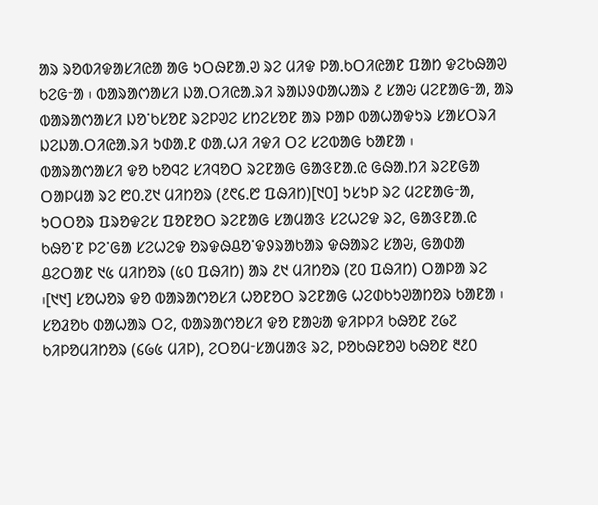ᱟᱨ ᱨᱚᱵᱤᱫᱟᱥᱤᱭᱟ ᱟᱜ ᱩᱛᱷᱱᱟᱹᱣ ᱨᱮ ᱢᱤᱫ ᱞᱟᱹᱠᱛᱤᱭᱟᱱ ᱯᱟᱴ ᱫᱮᱠᱷᱟᱣ ᱠᱮᱜᱼᱟ ᱾ ᱵᱟᱨᱟᱬᱟᱥᱤ ᱡᱟᱹᱛᱤᱭᱟᱹᱨᱤ ᱨᱟᱡᱽᱰᱟᱦᱟᱨ ᱒ ᱥᱟᱶ ᱢᱮᱱᱟᱜᱼᱟ, ᱟᱨ ᱵᱟᱨᱟᱬᱟᱥᱤ ᱡᱚᱸᱠᱥᱚᱱ ᱨᱮᱞᱣᱮ ᱥᱴᱮᱥᱚᱱ ᱟᱨ ᱞᱟᱞ ᱵᱟᱦᱟᱫᱩᱨ ᱥᱟᱥᱛᱨᱤ ᱡᱮᱡᱟᱹᱛᱤᱭᱟᱹᱨᱤ ᱩᱰᱟᱹᱱ ᱰᱟᱹᱦᱤ ᱤᱫᱤ ᱛᱮ ᱥᱮᱵᱟᱜ ᱠᱟᱱᱟ ᱾
ᱵᱟᱨᱟᱬᱟᱥᱤ ᱫᱚ ᱠᱚᱧᱮ ᱥᱤᱧᱚᱛ ᱨᱮᱱᱟᱜ ᱜᱟᱝᱱᱟᱹᱭ ᱜᱷᱟᱹᱴᱤ ᱨᱮᱱᱜᱟ ᱛᱟᱞᱢᱟ ᱨᱮ ᱘᱐.᱗᱑ ᱢᱤᱴᱚᱨ (᱒᱖᱔.᱘ ᱯᱷᱤᱴ)[᱑᱐] ᱩᱥᱩᱞ ᱨᱮ ᱢᱮᱱᱟᱜᱼᱟ, ᱩᱛᱛᱚᱨ ᱯᱨᱚᱫᱮᱥ ᱯᱚᱱᱚᱛ ᱨᱮᱱᱟᱜ ᱥᱟᱢᱟᱝ ᱥᱮᱦᱮᱫ ᱨᱮ, ᱜᱟᱝᱱᱟᱹᱭ ᱠᱷᱚᱸᱱ ᱞᱮᱸᱜᱟ ᱥᱮᱦᱮᱫ ᱚᱨᱫᱷᱪᱚᱸᱫᱽᱨᱟᱠᱟᱨ ᱫᱷᱟᱨᱮ ᱥᱟᱶ, ᱜᱟᱰᱟ ᱪᱮᱛᱟᱱ ᱑᱕ ᱢᱤᱴᱚᱨ (᱕᱐ ᱯᱷᱤᱴ) ᱟᱨ ᱒᱑ ᱢᱤᱴᱚᱨ (᱗᱐ ᱯᱷᱤᱴ) ᱛᱟᱞᱟ ᱨᱮ ᱾[᱑᱑] ᱥᱚᱦᱚᱨ ᱫᱚ ᱵᱟᱨᱟᱬᱚᱥᱤ ᱦᱚᱱᱚᱛ ᱨᱮᱱᱟᱜ ᱦᱮᱰᱠᱩᱣᱟᱴᱚᱨ ᱠᱟᱱᱟ ᱾ ᱥᱚᱲᱚᱠ ᱰᱟᱦᱟᱨ ᱛᱮ, ᱵᱟᱨᱟᱬᱚᱥᱤ ᱫᱚ ᱱᱟᱶᱟ ᱫᱤᱞᱞᱤ ᱠᱷᱚᱱ ᱗᱙᱗ ᱠᱤᱞᱚᱢᱤᱴᱚᱨ (᱔᱙᱕ ᱢᱤᱞ), ᱮᱛᱚᱢᱼᱥᱟᱢᱟᱝ ᱨᱮ, ᱞᱚᱠᱷᱱᱚᱣ ᱠᱷᱚᱱ ᱓᱒᱐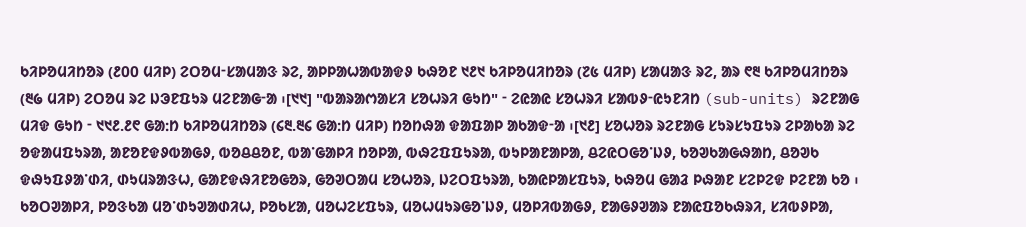ᱠᱤᱞᱚᱢᱤᱴᱚᱨ (᱒᱐᱐ ᱢᱤᱞ) ᱮᱛᱚᱢᱼᱥᱟᱢᱟᱝ ᱨᱮ, ᱟᱞᱞᱟᱦᱟᱵᱟᱫᱽ ᱠᱷᱚᱱ ᱑᱒᱑ ᱠᱤᱞᱚᱢᱤᱴᱚᱨ (᱗᱕ ᱢᱤᱞ) ᱥᱟᱢᱟᱝ ᱨᱮ, ᱟᱨ ᱖᱓ ᱠᱤᱞᱚᱢᱤᱴᱚᱨ (᱓᱙ ᱢᱤᱞ) ᱮᱛᱚᱢ ᱨᱮ ᱡᱳᱱᱯᱩᱨ ᱢᱮᱱᱟᱜᱼᱟ ᱾[᱑᱑] "ᱵᱟᱨᱟᱬᱟᱥᱤ ᱥᱚᱦᱨᱤ ᱜᱩᱴ" ᱼ ᱮᱭᱟᱭ ᱥᱚᱦᱨᱤ ᱥᱟᱵᱽᱼᱭᱩᱱᱤᱴ (sub-units) ᱨᱮᱱᱟᱜ ᱢᱤᱫ ᱜᱩᱴ ᱼ ᱑᱑᱒.᱒᱖ ᱜᱟᱺᱴ ᱠᱤᱞᱚᱢᱤᱴᱚᱨ (᱔᱓.᱓᱔ ᱜᱟᱺᱴ ᱢᱤᱞ) ᱴᱚᱴᱷᱟ ᱫᱟᱯᱟᱞ ᱟᱠᱟᱫᱼᱟ ᱾[᱑᱒] ᱥᱚᱦᱚᱨ ᱨᱮᱱᱟᱜ ᱥᱩᱨᱥᱩᱯᱩᱨ ᱮᱞᱟᱠᱟ ᱨᱮ ᱚᱫᱟᱢᱯᱩᱨᱟ, ᱟᱱᱚᱱᱫᱽᱵᱟᱜᱽ, ᱵᱚᱪᱪᱚᱱ, ᱵᱟᱸᱜᱟᱞᱤ ᱴᱚᱞᱟ, ᱵᱷᱮᱯᱯᱩᱨᱟ, ᱵᱩᱞᱟᱱᱟᱞᱟ, ᱪᱮᱭᱛᱜᱚᱸᱡᱽ, ᱠᱚᱣᱠᱟᱜᱷᱟᱴ, ᱪᱚᱣᱠ ᱫᱷᱩᱯᱽᱟᱸᱰᱤ, ᱰᱩᱢᱨᱟᱝᱦ, ᱜᱟᱱᱫᱷᱤᱱᱚᱜᱚᱨ, ᱜᱚᱣᱛᱟᱢ ᱥᱚᱦᱚᱨ, ᱡᱮᱛᱯᱩᱨᱟ, ᱠᱟᱭᱞᱟᱥᱯᱩᱨ, ᱠᱷᱚᱢ ᱜᱟᱲ ᱞᱷᱟᱱ ᱥᱮᱞᱮᱫ ᱞᱮᱱᱟ ᱠᱚ ᱾ ᱠᱚᱛᱣᱟᱞᱤ, ᱞᱚᱝᱠᱟ ᱢᱚᱸᱰᱩᱣᱟᱰᱤᱦ, ᱞᱚᱠᱥᱟ, ᱢᱚᱦᱮᱥᱯᱩᱨ, ᱢᱚᱦᱢᱩᱨᱜᱚᱸᱡᱽ, ᱢᱚᱞᱤᱵᱟᱜᱽ, ᱱᱟᱜᱽᱣᱟᱨ ᱱᱟᱭᱯᱚᱠᱷᱨᱤ, ᱥᱤᱵᱽᱞᱟ,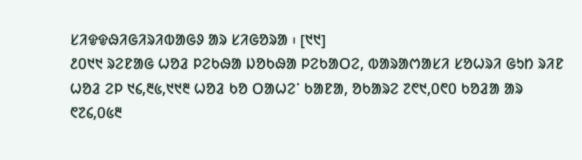ᱥᱤᱫᱫᱷᱤᱜᱤᱨᱤᱵᱟᱜᱽ ᱟᱨ ᱥᱤᱜᱚᱨᱟ ᱾ [᱑᱑]
᱒᱐᱑᱑ ᱨᱮᱱᱟᱜ ᱦᱚᱲ ᱞᱮᱠᱷᱟ ᱡᱚᱠᱷᱟ ᱞᱮᱠᱟᱛᱮ, ᱵᱟᱨᱟᱬᱟᱥᱤ ᱥᱚᱦᱨᱤ ᱜᱩᱴ ᱨᱤᱱ ᱦᱚᱲ ᱮᱞ ᱑᱔,᱓᱕,᱑᱑᱓ ᱦᱚᱲ ᱠᱚ ᱛᱟᱦᱮᱸ ᱠᱟᱱᱟ, ᱚᱠᱟᱨᱮ ᱗᱖᱑,᱐᱖᱐ ᱠᱚᱲᱟ ᱟᱨ ᱖᱗᱔,᱐᱕᱓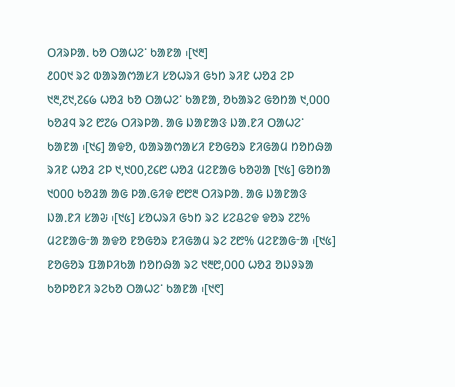ᱛᱤᱨᱞᱟᱹ ᱠᱚ ᱛᱟᱦᱮᱸ ᱠᱟᱱᱟ ᱾[᱑᱓]
᱒᱐᱐᱑ ᱨᱮ ᱵᱟᱨᱟᱬᱟᱥᱤ ᱥᱚᱦᱨᱤ ᱜᱩᱴ ᱨᱤᱱ ᱦᱚᱲ ᱮᱞ ᱑᱓,᱗᱑,᱗᱔᱙ ᱦᱚᱲ ᱠᱚ ᱛᱟᱦᱮᱸ ᱠᱟᱱᱟ, ᱚᱠᱟᱨᱮ ᱜᱚᱴᱟ ᱑,᱐᱐᱐ ᱠᱚᱲᱧ ᱨᱮ ᱘᱗᱙ ᱛᱤᱨᱞᱟᱹ ᱟᱜ ᱡᱟᱱᱟᱝ ᱡᱟᱹᱱᱤ ᱛᱟᱦᱮᱸ ᱠᱟᱱᱟ ᱾[᱑᱔] ᱟᱫᱚ, ᱵᱟᱨᱟᱬᱟᱥᱤ ᱱᱚᱜᱚᱨ ᱱᱤᱜᱟᱢ ᱴᱚᱴᱷᱟ ᱨᱤᱱ ᱦᱚᱲ ᱮᱞ ᱑,᱑᱐᱐,᱗᱔᱘ ᱦᱚᱲ ᱢᱮᱱᱟᱜ ᱠᱚᱣᱟ [᱑᱕] ᱜᱚᱴᱟ ᱑᱐᱐᱐ ᱠᱚᱲᱟ ᱟᱜ ᱞᱟᱹᱜᱤᱫ ᱘᱘᱓ ᱛᱤᱨᱞᱟᱹ ᱟᱜ ᱡᱟᱱᱟᱝ ᱡᱟᱹᱱᱤ ᱥᱟᱶ ᱾[᱑᱕] ᱥᱚᱦᱨᱤ ᱜᱩᱴ ᱨᱮ ᱥᱮᱪᱮᱫ ᱫᱚᱨ ᱗᱗% ᱢᱮᱱᱟᱜᱼᱟ ᱟᱫᱚ ᱱᱚᱜᱚᱨ ᱱᱤᱜᱟᱢ ᱨᱮ ᱗᱘% ᱢᱮᱱᱟᱜᱼᱟ ᱾[᱑᱕] ᱱᱚᱜᱚᱨ ᱯᱟᱞᱤᱠᱟ ᱴᱚᱴᱷᱟ ᱨᱮ ᱑᱓᱘,᱐᱐᱐ ᱦᱚᱲ ᱚᱡᱽᱨᱟ ᱠᱚᱞᱚᱱᱤ ᱨᱮᱠᱚ ᱛᱟᱦᱮᱸ ᱠᱟᱱᱟ ᱾[᱑᱖]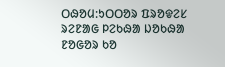ᱛᱷᱚᱢ:ᱩᱛᱛᱚᱨ ᱯᱨᱚᱫᱮᱥ ᱨᱮᱱᱟᱜ ᱞᱮᱠᱷᱟ ᱡᱚᱠᱷᱟ ᱱᱚᱜᱚᱨ ᱠᱚ